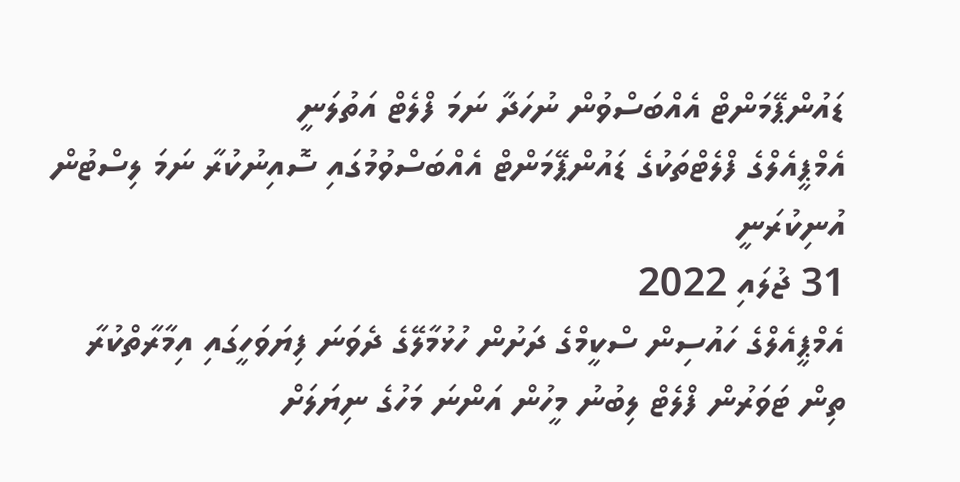ޑައުންޕޭމަންޓް އެއްބަސްވުން ނުހަދާ ނަމަ ފްލެޓް އަތުލަނީ
އެމްޕީއެލްގެ ފްލެޓްތަކުގެ ޑައުންޕޭމަންޓް އެއްބަސްވުމުގައި ސޮއިނުކުރާ ނަމަ ލިސްޓުން އުނިކުރަނީ
31 ޖުލައި 2022
އެމްޕީއެލްގެ ހައުސިން ސްކީމްގެ ދަށުން ހުޅުމާލޭގެ ދެވަނަ ފިޔަވަހީގައި އިމާރާތްކުރާ ތިން ޓަވަރުން ފްލެޓް ލިބުނު މީހުން އަންނަ މަހުގެ ނިޔަލަށް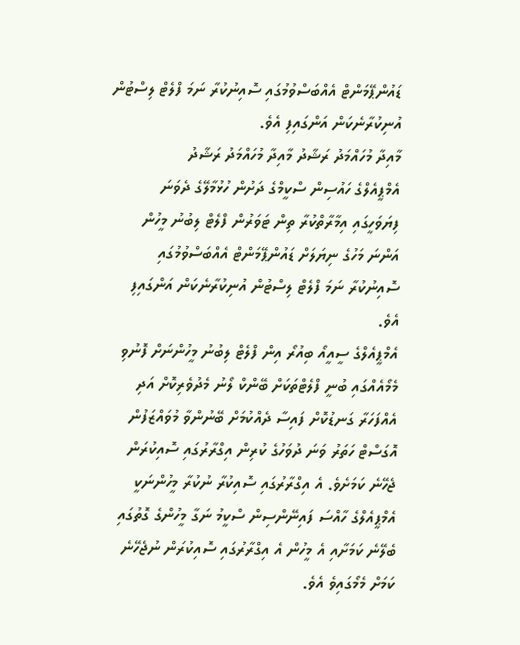ޑައުންޕޭމަންޓް އެއްބަސްވުމުގައި ސޮއިނުކުރާ ނަމަ ފްލެޓް ލިސްޓުން އުނިކުރާނެކަން އަންގައިފި އެވެ.
މާއިދާ މުހައްމަދު ރަޝާދު މާއިދާ މުހައްމަދު ރަޝާދު
އެމްޕީއެލްގެ ހައުސިން ސްކީމްގެ ދަށުން ހުޅުމާލޭގެ ދެވަނަ ފިޔަވަހީގައި އިމާރާތްކުރާ ތިން ޓަވަރުން ފްލެޓް ލިބުނު މީހުން އަންނަ މަހުގެ ނިޔަލަށް ޑައުންޕޭމަންޓް އެއްބަސްވުމުގައި ސޮއިނުކުރާ ނަމަ ފްލެޓް ލިސްޓުން އުނިކުރާނެކަން އަންގައިފި އެވެ.
އެމްޕީއެލްގެ ސީއީއޯ ބިއުރޯ އިން ފްލެޓް ލިބުނު މީހުންނަށް ފޮނުވި މެމޯއެއްގައި ބުނީ ފްލެޓްތަކަށް ބޭންކް ލޯނު މެދުވެރިކޮށް އަދި އެއްފަހަރާ ގަނޑުކޮށް ފައިސާ ދެއްކުމަށް ބޭނުންވާ މުވައްޒަފުން އޮގަސްޓް ހަތަރު ވަނަ ދުވަހުގެ ކުރިން އިގްރާރުގައި ސޮއިކުރަން ޖެހޭނެ ކަމަށެވެ. އެ އިގްރާރުގައި ސޮއިކުރާ ނުކުރާ މީހުންނަކީ އެމްޕީއެލްގެ ހާއްސަ ފައިނޭންސިން ސްކީމު ނަގާ މީހުންގެ ގޮތުގައި ބެލޭނެ ކަމަށާއި އެ މީހުން އެ އިގްރާރުގައި ސޮއިކުރަން ނުޖެހޭނެ ކަމަށް މެމޯގައިވެ އެވެ.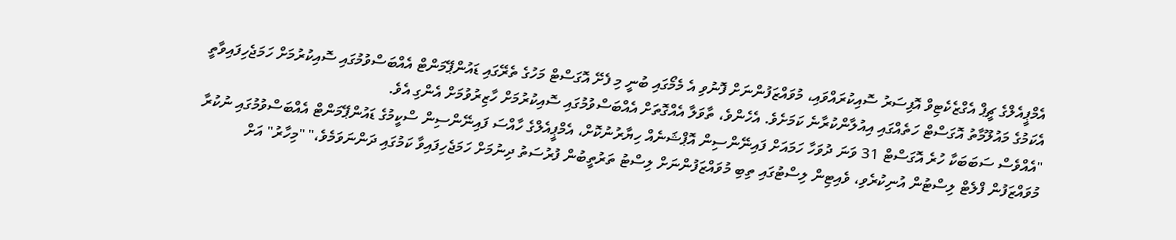އެމްޕީއެލްގެ ޗީޕް އެގްޒެކެޓިވް އޮފިސަރު ސޮއިކުރައްވައި، މުވައްޒަފުންނަށް ފޮނުވި އެ މެމޯގައި ބުނީ މި ފެށޭ އޮގަސްޓް މަހުގެ ތެރޭގައި ޑައުންޕޭމަންޓް އެއްބަސްވުމުގައި ސޮއިކުރުމަށް ހަމަޖެހިފައިވާތީ އެކަމުގެ މައުލޫމާތު އޮގަސްޓް ހަތެއްގައި އިއުލާންކުރާނެ ކަމަށެވެ. އެހެންވެ، ތާވަލާ އެއްގޮތަށް އެއްބަސްވުމުގައި ސޮއިކުރުމަށް ހާޒިރުވުމަށް އެންގި އެވެ.
"އެއްވެސް ސަބަބަކާ ހުރެ އޮގަސްޓް 31 ވަނަ ދުވަހާ ހަމައަށް ފައިނޭންސިން އޮޕްޝަނެއް ހިޔާރުނުކޮށް، އެމްޕީއެލްގެ ހާއްސަ ފައިނޭންސިން ސްކީމުގެ ޑައުންޕޭމަންޓް އެއްބަސްވުމުގައި ނުކުރާ މުވައްޒަފުން ފްލެޓް ލިސްޓުން އުނިކުރެވި، ވެއިޓިން ލިސްޓުގައި ތިބި މުވައްޒަފުންނަށް ލިސްޓު ތަރުތީބުން ފުރުސަތު ދިނުމަށް ހަމަޖެހިފައިވާ ކަމުގައި ދަންނަވަމެވެ،" "މިހާރު" އަށް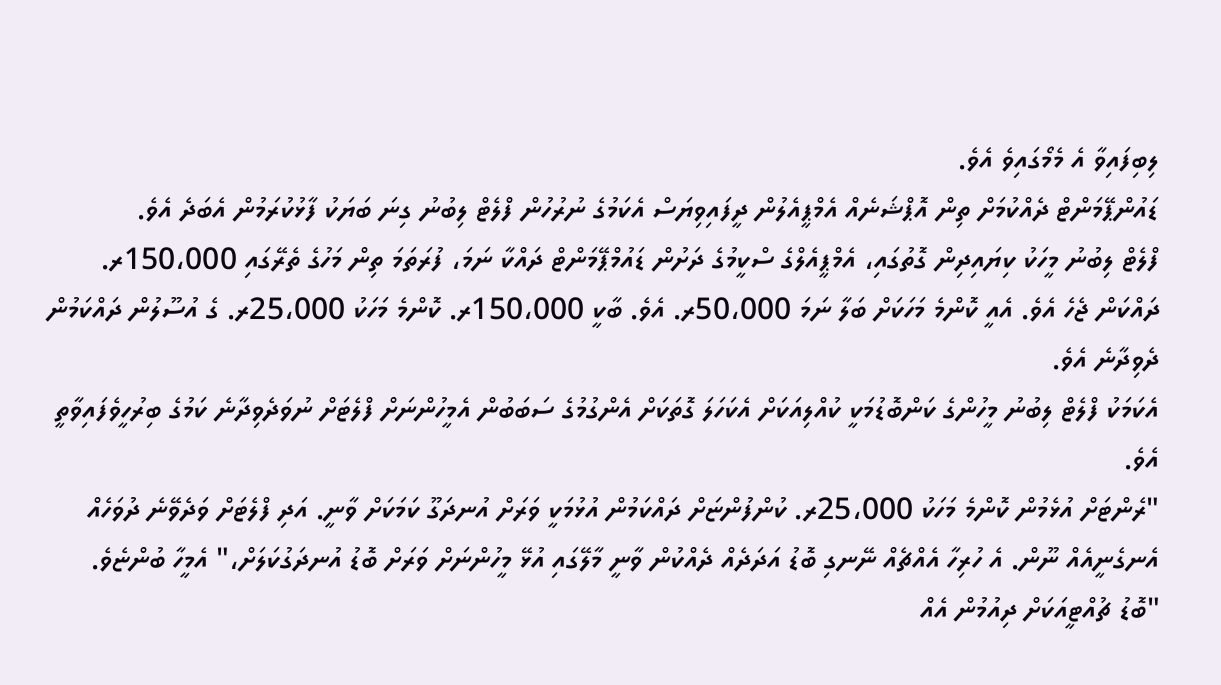ލިބިފައިވާ އެ މެމޯގައިވެ އެވެ.
ޑައުންޕޭމަންޓް ދެއްކުމަށް ތިން އޮޕްޝަނެއް އެމްޕީއެލުން ދީފައިވިޔަސް އެކަމުގެ ނުރުހުން ފްލެޓް ލިބުނު ގިނަ ބަޔަކު ފާޅުކުރަމުން އެބަދެ އެވެ.
ފްލެޓް ލިބުނު މީހަކު ކިޔައިދިން ގޮތުގައި، އެމްޕީއެލްގެ ސްކީމުގެ ދަށުން ޑައުމްޕޭމަންޓް ދައްކާ ނަމަ، ފުރަތަމަ ތިން މަހުގެ ތެރޭގައި 150،000ރ. ދައްކަން ޖެހެ އެވެ. އެއީ ކޮންމެ މަހަކަށް ބަލާ ނަމަ 50،000ރ. އެވެ. ބާކީ 150،000ރ. ކޮންމެ މަހަކު 25،000ރ. ގެ އުސޫލުން ދައްކަމުން ދެވިދާނެ އެވެ.
އެކަމަކު ފްލެޓް ލިބުނު މީހުންގެ ކަންބޮޑުމަކީ ކުއްލިއަކަށް އެކަހަލަ ގޮތަކަށް އެންގުމުގެ ސަބަބުން އެމީހުންނަށް ފްލެޓަށް ނުވަދެވިދާނެ ކަމުގެ ބިރުހީވެފައިވާތީ އެވެ.
"ރެންޓަށް އުޅެމުން ކޮންމެ މަހަކު 25،000ރ. ކުންފުންޏަށް ދައްކަމުން އުޅުމަކީ ވަރަށް އުނދަގޫ ކަމަކަށް ވާނީ. އަދި ފްލެޓަށް ވަދެވޭނެ ދުވަހެއް އެނގެނީއެއް ނޫން. އެ ހުރިހާ އެއްޗެއް ނޭނގި ބޮޑު އަދަދެއް ދެއްކުން ވާނީ މާލޭގައި އުޅޭ މީހުންނަށް ވަރަށް ބޮޑު އުނދަގުކަލަށް،" އެމީހާ ބުންޏެވެ.
"ބޮޑު ޗުއްޓީއަކަށް ދިއުމުން އެއް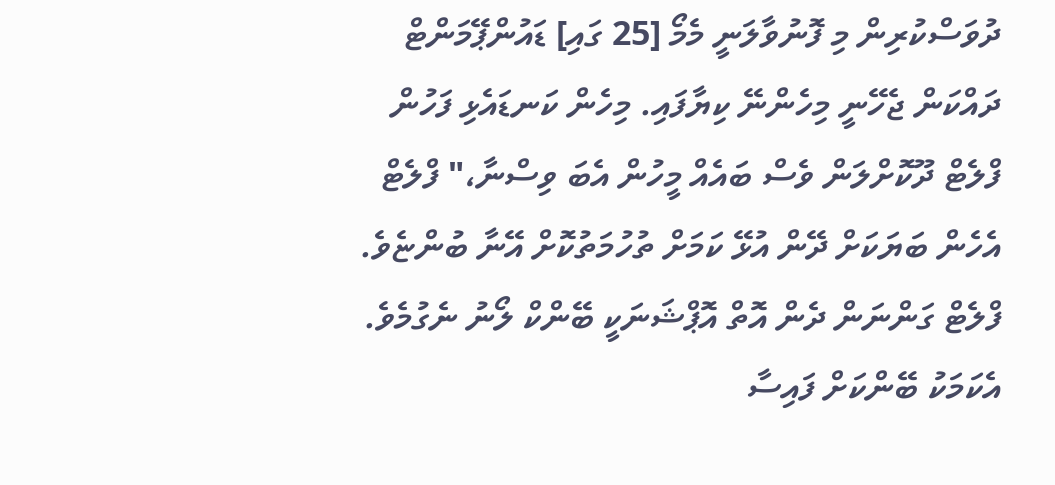ދުވަސްކުރިން މި ފޮނުވާލަނީ މެމޯ [25 ގައި] ޑައުންޕޭމަންޓް ދައްކަން ޖެހޭނީ މިހެންނޭ ކިޔާފައި. މިހެން ކަނޑައެޅި ފަހުން ފްލެޓް ދޫކޮށްލަން ވެސް ބައެއް މީހުން އެބަ ވިސްނާ،" ފްލެޓް އެހެން ބަޔަކަށް ދޭން އުޅޭ ކަމަށް ތުހުމަތުކޮށް އޭނާ ބުންޏެވެ.
ފްލެޓް ގަންނަން ދެން އޮތް އޮޕްޝަނަކީ ބޭންކް ލޯނު ނެގުމެވެ. އެކަމަކު ބޭންކަށް ފައިސާ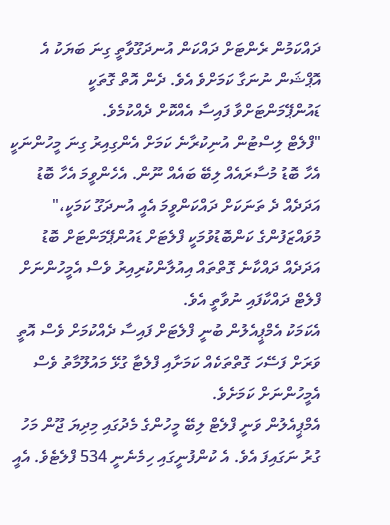ދައްކަމުން ރެންޓަށް ދައްކަން އުނދަގޫވާތީ ގިނަ ބަޔަކު އެ އޮޕްޝަން ނުނަގާ ކަމަށްވެ އެވެ. ދެން އޮތް ގޮތަކީ ޑައުންޕޭމަންޓަށްވާ ފައިސާ އެއްކޮށް ދެއްކުމެވެ.
"ފްލެޓް ލިސްޓުން އުނިކުރާނެ ކަމަށް އެންގިއިރު ގިނަ މީހުންނަކީ އެހާ ބޮޑު މުސާރައެއް ލިބޭ ބައެއް ނޫން. އެހެންވީމަ އެހާ ބޮޑު އަދަދެއް ދެ ތަނަކަށް ދައްކަންވީމަ އެއީ އުނދަގޫ ކަމަކީ،"
މުވައްޒަފުންގެ ކަންބޮޑުވުމަކީ ފްލެޓަށް ޑައުންޕޭމަންޓަށް ބޮޑު އަދަދެއް ދައްކާނެ ގޮތްތައް އިއުލާންކުރިއިރު ވެސް އެމީހުންނަށް ފްލެޓް ދައްކާފައި ނުވާތީ އެވެ.
އެކަމަކު އެމްޕީއެލުން ބުނީ ފްލެޓަށް ފައިސާ ދެއްކުމަށް ވެސް އޮތީ ވަރަށް ފަސޭހަ ގޮތްތަކެއް ކަމަށާއި ފްލެޓާ ގުޅޭ މައުލޫމާތު ވެސް އެމީހުންނަށް ކަމަށެވެ.
އެމްޕީއެލުން ވަނީ ފްލެޓް ލިބޭ މީހުންގެ މެދުގައި މިދިޔަ ޖޫން މަހު ގުރު ނަގައިފަ އެވެ. އެ ކުންފުނީގައި ހިމެނެނީ 534 ފްލެޓެވެ. އެއީ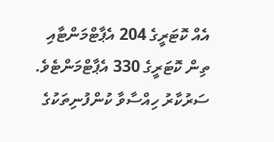އެއް ކޮޓަރީގެ 204 އެޕާޓްމަންޓާއި ތިން ކޮޓަރީގެ 330 އެޕާޓްމަންޓެވެ.
ސަރުކާރު ހިއްސާވާ ކުންފުނިތަކުގެ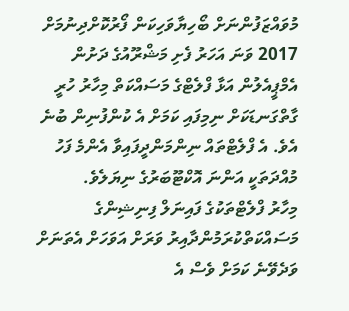މުވައްޒަފުންނަށް ބޯހިޔާވަހިކަން ފޯރުކޮށްދިނުމަށް 2017 ވަނަ އަހަރު ފެށި މަޝްރޫއުގެ ދަށުން އެމްޕީއެލުން އަޅާ ފްލެޓްގެ މަސައްކަތް މިހާރު ހުރީ ގާތްގަނޑަކަށް ނިމިފައި ކަމަށް އެ ކުންފުނިން ބުނެ އެވެ. އެ ފްލެޓްތައް ނިންމަންދީފައިވާ އެންމެ ފަހު މުއްދަތަކީ އަންނަ އޮކްޓޫބަރުގެ ނިޔަލެވެ.
މިހާރު ފްލެޓްތަކުގެ ފައިނަލް ފިނިޝިންގެ މަސައްކަތްކުރަމުންދާއިރު ވަރަށް އަވަހަށް އެތަނަށް ވަދެވޭނެ ކަމަށް ވެސް އެ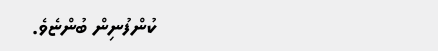ކުންފުނިން ބުންޏެވެ.